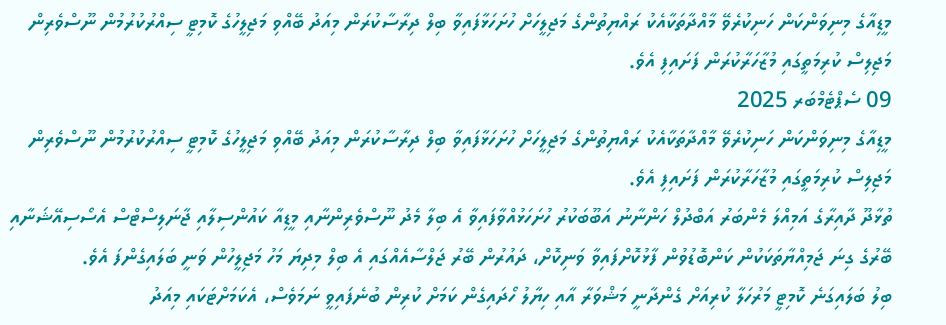މީޑިއާގެ މިނިވަންކަން ހަނިކުރެވޭ މާއްދާތަކާއެކު ރައްޔިތުންގެ މަޖިލީހަށް ހުށަހަޅާފައިވާ ބިލް ދިރާސާކުރަން މިއަދު ބޭއްވި މަޖިލީހުގެ ކޮމިޓީ ސިއްރުކުރުމުން ނޫސްވެރިން މަޖިލިސް ކުރިމަތީގައި މުޒާހަރާކުރަން ފަށައިފި އެވެ.
09 ސެޕްޓެމްބަރ 2025
މީޑިއާގެ މިނިވަންކަން ހަނިކުރެވޭ މާއްދާތަކާއެކު ރައްޔިތުންގެ މަޖިލީހަށް ހުށަހަޅާފައިވާ ބިލް ދިރާސާކުރަން މިއަދު ބޭއްވި މަޖިލީހުގެ ކޮމިޓީ ސިއްރުކުރުމުން ނޫސްވެރިން މަޖިލިސް ކުރިމަތީގައި މުޒާހަރާކުރަން ފަށައިފި އެވެ.
ތުޅާދޫ ދާއިރާގެ އަމިއްލަ މެންބަރު އަބްދުލް ހަންނާނު އަބޫބަކުރު ހުށަހަޅުއްވާފައިވާ އެ ބިލާ މެދު ނޫސްވެރިންނާއި މީޑިއާ ކައުންސިލާއި ޖާނަލިސްޓްސް އެސޯސިއޭޝަނާއި ބޭރުގެ ގިނަ ޖަމިއްޔާތަކަކުން ކަންބޮޑުވުން ފާޅުކޮށްފައިވާ ވަނިކޮށް، ދައުރުން ބޭރު ޖަލްސާއެއްގައި އެ ބިލް މިދިޔަ މަހު މަޖިލީހުން ވަނީ ބަލައިގެންފަ އެވެ.
ބިލު ބަލައިގަނެ ކޮމިޓީ މަރުހަލާ ކުރިއަށް ގެންދާނީ މަޝްވަރާ އާއި ހިޔާލު ހޯދައިގެން ކަމަށް ކުރިން ބުނެފައިވީ ނަމަވެސް، އެކަމަށްޓަކައި މިއަދު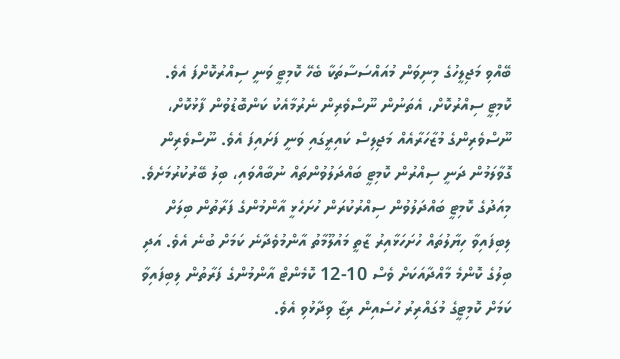ބޭއްވި މަޖިލީހުގެ މިނިވަން މުއައްސަސާތަކާ ބެހޭ ކޮމިޓީ ވަނީ ސިއްރުކޮށްފަ އެވެ.
ކޮމިޓީ ސިއްރުކޮށް، އެތަނުން ނޫސްވެރިން ނެރުމާއެކު ކަންބޮޑުވުން ފާޅުކޮށް، ނޫސްވެރިންގެ މުޒާހަރާއެއް މަޖިލިސް ކައިރީގައި ވަނީ ފަށައިފަ އެވެ. ނޫސްވެރިން ގޮވާލަމުން ދަނީ ސިއްރުން ކޮމިޓީ ބައްދަލުވުންތައް ނުބާއްވައި، ބިލު ބޭރުކުރުމަށެވެ.
މިއަދުގެ ކޮމިޓީ ބައްދަލުވުން ސިއްރުކުރަން ހުށަހެޅީ އާންމުންގެ ފަރާތުން ބިލަށް ލިބިފައިވާ ހިޔާލުތައް ހުށަހަޅާއިރު ޒާތީ މައުލޫމާތު އާންމުވެދާނެ ކަމަށް ބުނެ އެވެ. އަދި ބިލުގެ ކޮންމެ މާއްދާއަކަށް ވެސް 10-12 ކޮމެންޓް އާންމުންގެ ފަރާތުން ލިބިފައިވާ ކަމަށް ކޮމިޓީގެ މުގައްރިރު ހުސެއިން ރިޒާ ވިދާޅުވި އެވެ.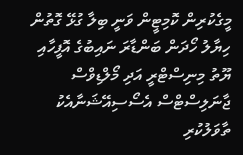މީގެކުރިން ކޮމިޓީން ވަނީ ބިލާ ގުޅޭ ގޮތުން ހިޔާލު ހޯދަން ބަންޑާރަ ނައިބުގެ އޮފީހާއި ޔޫތު މިނިސްޓްރީ އަދި މޯލްޑިވްސް ޖާނަލިސްޓްސް އެސޯސިއޭޝަނާއެކު ތާވަލުކުރި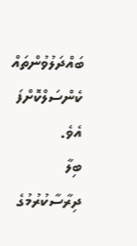ބައްދަލުވުންތައް ކެންސަލްކޮށްފަ އެވެ.
ބިލާ ދިރާސާކުރުމުގެ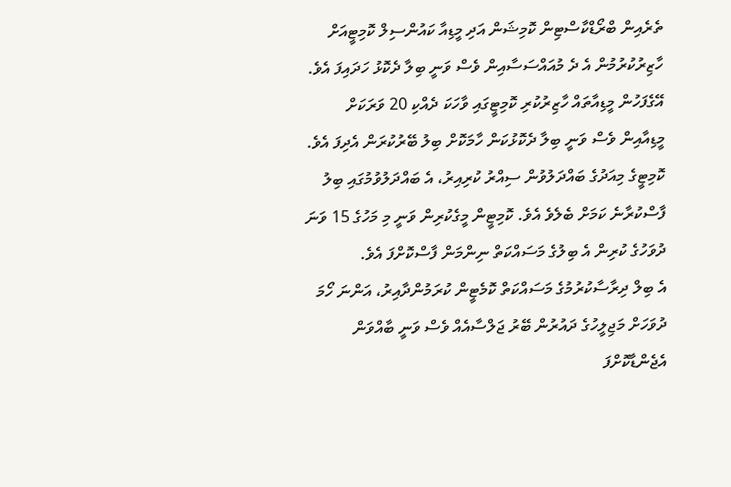ތެރެއިން ބްރޯޑްކާސްޓިން ކޮމިޝަން އަދި މީޑިއާ ކައުންސިލް ކޮމިޓީއަށް ހާޒިރުކުރުމުން އެ ދެ މުއައްސަސާއިން ވެސް ވަނީ ބިލާ ދެކޮޅު ހަދައިފަ އެވެ. އޭގެފަހުން މީޑިއާތައް ހާޒިރުކުރި ކޮމިޓީގައި ވާހަކަ ދެއްކި 20 ވަރަކަށް މީޑިއާއިން ވެސް ވަނީ ބިލާ ދެކޮޅުކަން ހާމަކޮށް ބިލު ބޭރުކުރަން އެދިފަ އެވެ.
ކޮމިޓީގެ މިއަދުގެ ބައްދަލުވުން ސިއްރު ކުރިއިރު، އެ ބައްދަލުވުމުގައި ބިލު ފާސްކުރާނެ ކަމަށް ބެލެވެ އެވެ. ކޮމިޓީން މީގެކުރިން ވަނީ މި މަހުގެ 15 ވަނަ ދުވަހުގެ ކުރިން އެ ބިލުގެ މަސައްކަތް ނިންމަން ފާސްކޮށްފަ އެވެ.
އެ ބިލް ދިރާސާކުރުމުގެ މަސައްކަތް ކޮމެޓީން ކުރަމުންދާއިރު، އަންނަ ހޯމަ ދުވަހަށް މަޖިލީހުގެ ދައުރުން ބޭރު ޖަލްސާއެއް ވެސް ވަނީ ބާއްވަން އެޖެންޑާކޮށްފަ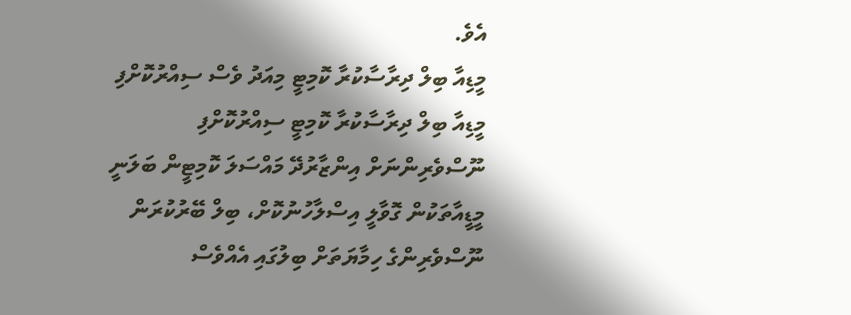އެވެ.
މީޑިއާ ބިލް ދިރާސާކުރާ ކޮމިޓީ މިއަދު ވެސް ސިއްރުކޮށްފި
މީޑިއާ ބިލް ދިރާސާކުރާ ކޮމިޓީ ސިއްރުކޮށްފި
ނޫސްވެރިންނަށް އިންޒާރުދޭ މައްސަލަ ކޮމިޓީން ބަލަނީ
މީޑީއާތަކުން ގޮވާލީ އިސްލާހުނުކޮށް، ބިލް ބޭރުކުރަން
ނޫސްވެރިންގެ ހިމާޔަތަށް ބިލުގައި އެއްވެސް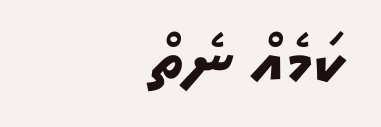ކަމެއް ނެތް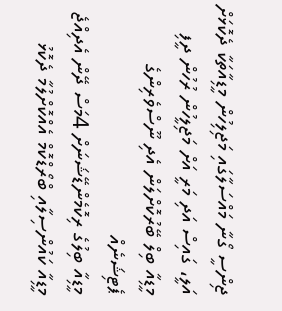ޖިންސީ ގޯނާ މައްސަލާގައި މަޖިލިހުން މީޑިއާތަކާ ދެކޮޅަށް
އަލީ، ގައިސް އަދި މަރީ އަށް މަޖިލީހުން ރުހުން ދީފި
މީޑިއާ ބިލް ބޭރުކޮށްލަން އެދި ނޫސްވެރިންގެ ޕެޓިޝަނެއް
މީޑިއާ ބިލުގެ ރިކޮމެންޑޭޝަނަށް 4މަސް ދޭން އެދިއްޖެ
މީޑިއާ ކައުންސިލާއި ބްރޯޑްކޮމް އެއްކޮށްލުމާ ދެކޮޅު